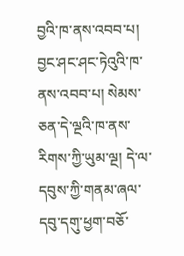བྱའི་ཁ་ནས་འབབ་པ། བྱང་ཤང་ཤང་ཏེའུའི་ཁ་ནས་འབབ་པ། སེམས་ཅན་དེ་ལྔའི་ཁ་ནས་རིགས་ཀྱི་ཡུམ་ལྔ། དེ་ལ་དབུས་ཀྱི་གནམ་ཞལ་དབུ་དགུ་ཕྱག་བཅོ་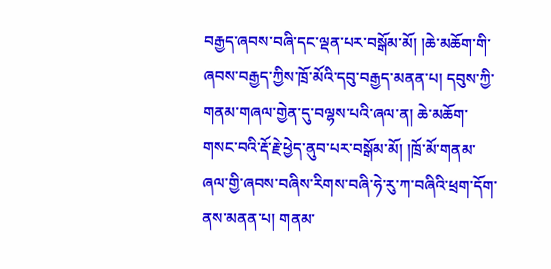བརྒྱད་ཞབས་བཞི་དང་ལྡན་པར་བསྒོམ་མོ། །ཆེ་མཆོག་གི་ཞབས་བརྒྱད་ཀྱིས་ཁྲོ་མོའི་དབུ་བརྒྱད་མནན་པ། དབུས་ཀྱི་གནམ་གཞལ་གྱེན་དུ་བལྷས་པའི་ཞལ་ན། ཆེ་མཆོག་གསང་བའི་རྡོ་རྗེ་ཕྱེད་ནུབ་པར་བསྒོམ་མོ། །ཁྲོ་མོ་གནམ་ཞལ་གྱི་ཞབས་བཞིས་རིགས་བཞི་ཧེ་རུ་ཀ་བཞིའི་ཕྲག་དོག་ནས་མནན་པ། གནམ་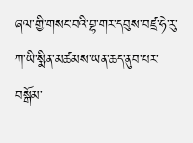ཞལ་གྱི་གསང་བའི་བྷ་གར་དབུས་བཛྲ་ཧེ་རུ་ཀ་ཡི་སྨིན་མཚམས་ཡན་ཆད་ནུབ་པར་བསྒོམ་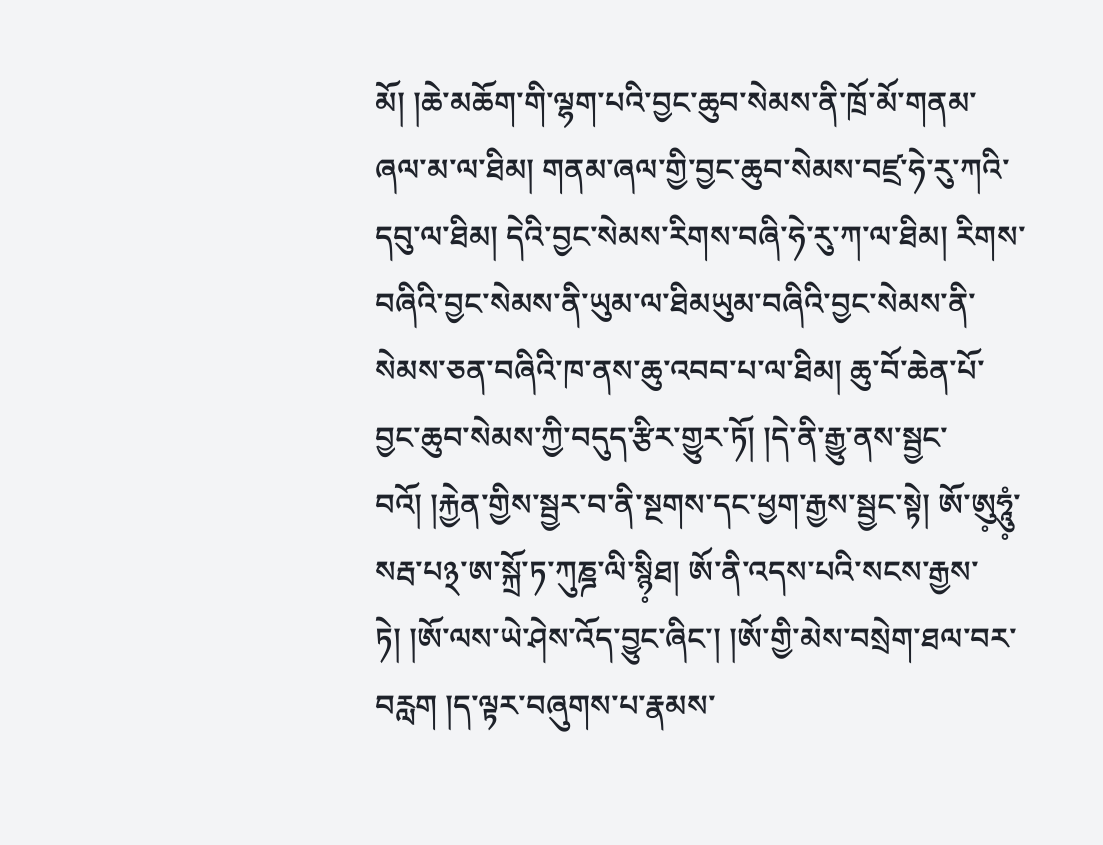མོ། །ཆེ་མཆོག་གི་ལྷག་པའི་བྱང་ཆུབ་སེམས་ནི་ཁྲོ་མོ་གནམ་ཞལ་མ་ལ་ཐིམ། གནམ་ཞལ་གྱི་བྱང་ཆུབ་སེམས་བཛྲ་ཧེ་རུ་ཀའི་དབུ་ལ་ཐིམ། དེའི་བྱང་སེམས་རིགས་བཞི་ཧེ་རུ་ཀ་ལ་ཐིམ། རིགས་བཞིའི་བྱང་སེམས་ནི་ཡུམ་ལ་ཐིམཡུམ་བཞིའི་བྱང་སེམས་ནི་སེམས་ཅན་བཞིའི་ཁ་ནས་ཆུ་འབབ་པ་ལ་ཐིམ། ཆུ་བོ་ཆེན་པོ་བྱང་ཆུབ་སེམས་ཀྱི་བདུད་རྩིར་གྱུར་ཏོ། །དེ་ནི་རྒྱུ་ནས་སྦྱང་བའོ། །རྐྱེན་གྱིས་སྦྱར་བ་ནི་སྔགས་དང་ཕྱག་རྒྱས་སྦྱང་སྟེ། ཨོ་ཨུ༷ཧཱུཾ༷་སརྦ་པ྅་ཨ་སྐྲོ་ཏ་ཀུཎྜ་ལི་སྙི༷ཐ། ཨོ་ནི་འདས་པའི་སངས་རྒྱས་ཏེ། །ཨོ་ལས་ཡེ་ཤེས་འོད་བྱུང་ཞིང་། །ཨོ་གྱི་མེས་བསྲེག་ཐལ་བར་བརླག །ད་ལྟར་བཞུགས་པ་རྣམས་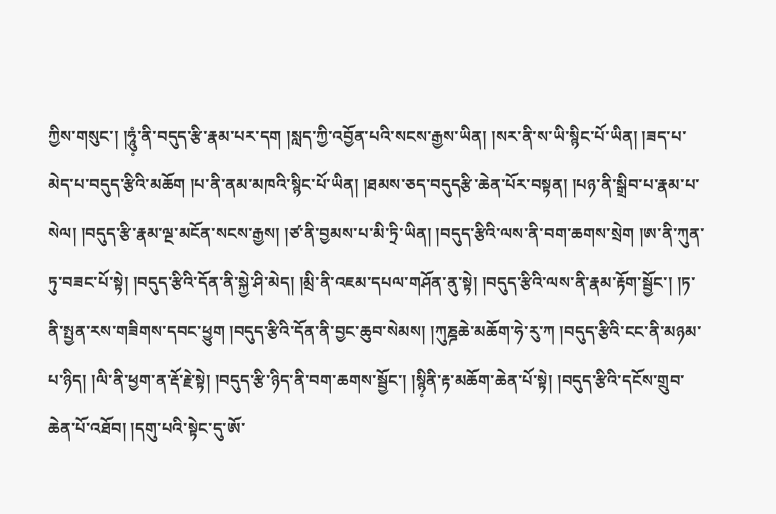ཀྱིས་གསུང་། །ཧཱུཾ༷་ནི་བདུད་རྩི་རྣམ་པར་དག །སླད་ཀྱི་འབྱོན་པའི་སངས་རྒྱས་ཡིན། །སར་ནི་ས་ཡི་སྙིང་པོ་ཡིན། །ཟད་པ་མེད་པ་བདུད་རྩིའི་མཆོག །པ་ནི་ནམ་མཁའི་སྙིང་པོ་ཡིན། །ཐམས་ཅད་བདུདརྩི་ཆེན་པོར་བསྟན། །པཉ་ནི་སྒྲིབ་པ་རྣམ་པ་སེལ། །བདུད་རྩི་རྣམ་ལྔ་མངོན་སངས་རྒྱས། །ཙ་ནི་བྱམས་པ་མི་ཏྲི་ཡིན། །བདུད་རྩིའི་ལས་ནི་བག་ཆགས་སྲེག །ཨ་ནི་ཀུན་ཏུ་བཟང་པོ་སྟེ། །བདུད་རྩིའི་དོན་ནི་སྐྱེ་ཤི་མེད། །མྲི་ནི་འཇམ་དཔལ་གཤོན་ནུ་སྟེ། །བདུད་རྩིའི་ལས་ནི་རྣམ་རྟོག་སྦྱོང་། །ཏ་ནི་སྤྱན་རས་གཟིགས་དབང་ཕྱུག །བདུད་རྩིའི་དོན་ནི་བྱང་ཆུབ་སེམས། །ཀུཎྜཆེ་མཆོག་ཧེ་རུ་ཀ །བདུད་རྩིའི་ངང་ནི་མཉམ་པ་ཉིད། །ལི་ནི་ཕྱག་ན་རྡོ་རྗེ་སྟེ། །བདུད་རྩི་ཉིད་ནི་བག་ཆགས་སྦྱོང་། །སྙི༷ནི་རྟ་མཆོག་ཆེན་པོ་སྟེ། །བདུད་རྩིའི་དངོས་གྲུབ་ཆེན་པོ་འཐོབ། །དགུ་པའི་སྟེང་དུ་ཨོ་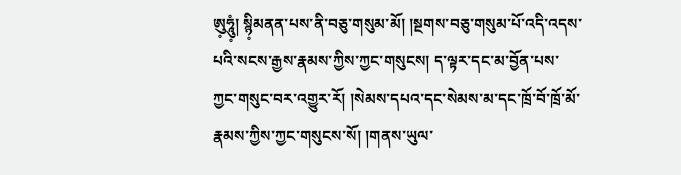ཨུ༷ཧཱུཾ༷། སྙི༷མནན་པས་ནི་བཅུ་གསུམ་མོ། །སྔགས་བཅུ་གསུམ་པོ་འདི་འདས་པའི་སངས་རྒྱས་རྣམས་ཀྱིས་ཀྱང་གསུངས། ད་ལྟར་དང་མ་བྱོན་པས་ཀྱང་གསུང་བར་འགྱུར་རོ། །སེམས་དཔའ་དང་སེམས་མ་དང་ཁྲོ་བོ་ཁྲོ་མོ་རྣམས་ཀྱིས་ཀྱང་གསུངས་སོ། །གནས་ཡུལ་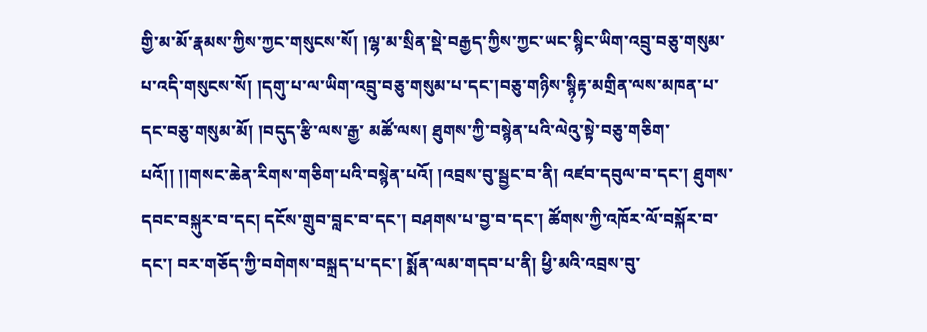གྱི་མ་མོ་རྣམས་ཀྱིས་ཀྱང་གསུངས་སོ། །ལྷ་མ་སྲིན་སྡེ་བརྒྱད་ཀྱིས་ཀྱང་ཡང་སྙིང་ཡིག་འབྲུ་བཅུ་གསུམ་པ་འདི་གསུངས་སོ། །དགུ་པ་ལ་ཡིག་འབྲུ་བཅུ་གསུམ་པ་དང་།བཅུ་གཉིས་སྙི༷རྟ་མགྲིན་ལས་མཁན་པ་དང་བཅུ་གསུམ་མོ། །བདུད་རྩི་ལས་རྒྱ་ མཚོ་ལས། ཐུགས་ཀྱི་བསྙེན་པའི་ལེའུ་སྟེ་བཅུ་གཅིག་པའོ།། །།གསང་ཆེན་རིགས་གཅིག་པའི་བསྙེན་པའོ། །འབྲས་བུ་སྦྱང་བ་ནི། འཛབ་དབུལ་བ་དང་། ཐུགས་དབང་བསྐུར་བ་དང། དངོས་གྲུབ་བླང་བ་དང་། བཤགས་པ་བྱ་བ་དང་། ཚོགས་ཀྱི་འཁོར་ལོ་བསྐོར་བ་དང་། བར་གཅོད་ཀྱི་བགེགས་བསྐྲད་པ་དང་། སྨོན་ལམ་གདབ་པ་ནི། ཕྱི་མའི་འབྲས་བུ་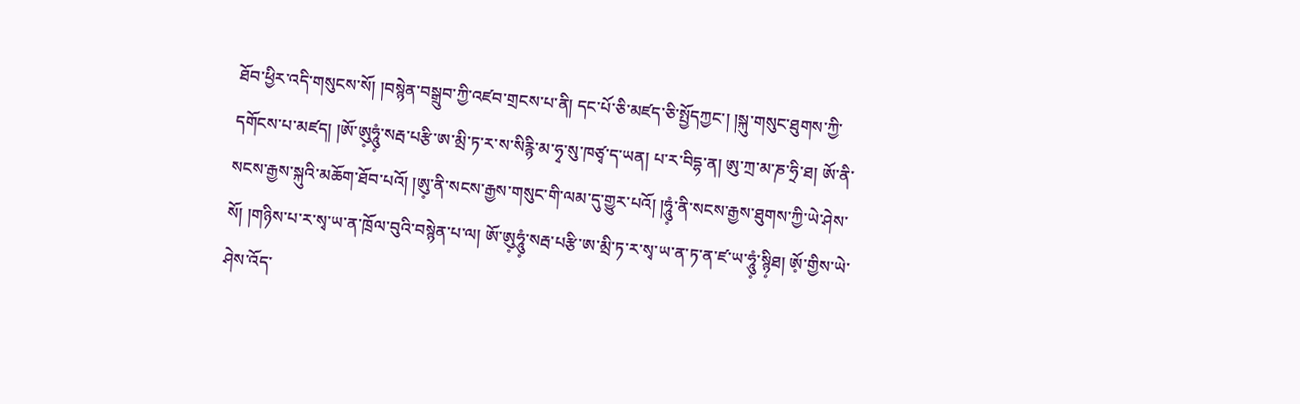ཐོབ་ཕྱིར་འདི་གསུངས་སོ། །བསྙེན་བསྒྲུབ་ཀྱི་འཛབ་གྲངས་པ་ནི། དང་པོ་ཅི་མཛད་ཅི་སྤྱོདཀྱང་། །སྐུ་གསུང་ཐུགས་ཀྱི་དགོངས་པ་མཛད། །ཨོ་ཨུ༷ཧཱུཾ༷་སརྦ་པརྩི་ཨ་མྲི་ཏ་ར་ས་སིརྙི་མ་ཧྭ་སུ་ཁཙྭ་ད་ཡན། པ་ར་བིདྷ་ན། ཨུ་ཀྲ་མ་ཎ་ཧྲི་ཐ། ཨོ་ནི་སངས་རྒྱས་སྐུའི་མཆོག་ཐོབ་པའོ། །ཨུ༷་ནི་སངས་རྒྱས་གསུང་གི་ལམ་དུ་གྱུར་པའོ། །ཧཱུཾ༷་ནི་སངས་རྒྱས་ཐུགས་ཀྱི་ཡེ་ཤེས་སོ། །གཉིས་པ་ར་སྭ་ཡ་ན་ཁྲོལ་བུའི་བསྙེན་པ་ལ། ཨོ་ཨུ༷ཧཱུཾ༷་སརྦ་པརྩི་ཨ་མྲི་ཏ་ར་སྭ་ཡ་ན་ཏ་ན་ཛ་ཡ་ཧཱུཾ༷་སྙི༷ཐ། ཨོ༷་གྱིས་ཡེ་ཤེས་འོད་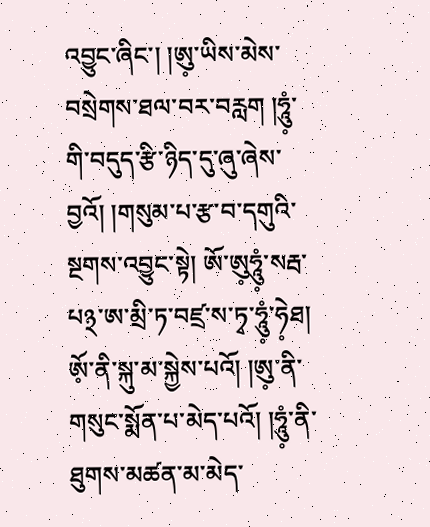འབྱུང་ཞིང་། །ཨུ༷་ཡིས་མེས་བསྲེགས་ཐལ་བར་བརླག །ཧཱུཾ༷་གི་བདུད་རྩི་ཉིད་དུ་ཞུ་ཞེས་བྱའོ། །གསུམ་པ་རྩ་བ་དགུའི་སྔགས་འབྱུང་སྟེ། ཨོ་ཨུ༷ཧཱུཾ༷་སརྦ་པ྅་ཨ་མྲི་ཏ་བཛྲ་ས་ཏྭ་ཧཱུཾ༷་ཧེ༷ཐ། ཨོ༷་ནི་སྐུ་མ་སྐྱེས་པའོ། །ཨུ༷་ནི་གསུང་སྨོན་པ་མེད་པའོ། །ཧཱུཾ༷་ནི་ཐུགས་མཚན་མ་མེད་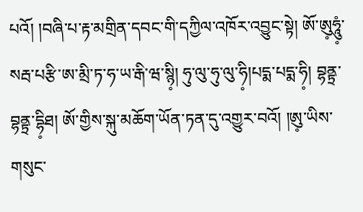པའོ། །བཞི་པ་རྟ་མགྲིན་དབང་གི་དཀྱིལ་འཁོར་འབྱུང་སྟེ། ཨོ་ཨུ༷ཧཱུཾ༷་སརྦ་པརྩི་ཨ་མྲི་ཏ་ཧ་ཡ་རྒི་ཝ་སྙི༷། ཧུ་ལུ་ཧུ་ལུ་ཧི༷།པདྨ་པདྨ་ཧི༷། བྷནྟྲ་བྷནྟྲ་དྷི༷ཐ། ཨོ་གྱིས་སྐུ་མཆོག་ཡོན་ཏན་དུ་འགྱུར་བའོ། །ཨུ༷་ཡིས་གསུང་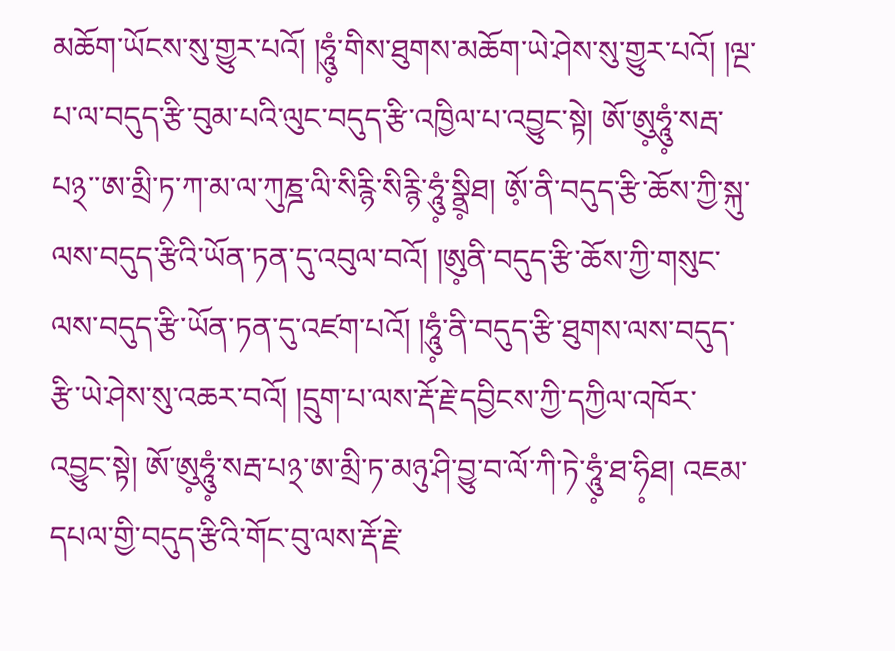མཆོག་ཡོངས་སུ་གྱུར་པའོ། །ཧཱུཾ༷་གིས་ཐུགས་མཆོག་ཡེ་ཤེས་སུ་གྱུར་པའོ། །ལྔ་པ་ལ་བདུད་རྩི་བུམ་པའི་ལུང་བདུད་རྩི་འཁྱིལ་པ་འབྱུང་སྟེ། ཨོ་ཨུ༷ཧཱུཾ༷་སརྦ་པ྅་་ཨ་མྲི་ཏ་ཀ་མ་ལ་ཀུཎྜ་ལི་སིརྙི་སིརྙི་ཧཱུཾ༷་སྣྲི༷ཐ། ཨོ༷་ནི་བདུད་རྩི་ཆོས་ཀྱི་སྐུ་ལས་བདུད་རྩིའི་ཡོན་ཏན་དུ་འབུལ་བའོ། །ཨུ༷ནི་བདུད་རྩི་ཆོས་ཀྱི་གསུང་ལས་བདུད་རྩི་ཡོན་ཏན་དུ་འཛག་པའོ། །ཧཱུཾ༷་ནི་བདུད་རྩི་ཐུགས་ལས་བདུད་རྩི་ཡེ་ཤེས་སུ་འཆར་བའོ། །དྲུག་པ་ལས་རྡོ་རྗེ་དབྱིངས་ཀྱི་དཀྱིལ་འཁོར་འབྱུང་སྟེ། ཨོ་ཨུ༷ཧཱུཾ༷་སརྦ་པ྅་ཨ་མྲི་ཏ་མཉུ་ཤི་བྱུ་བ་ལོ་ཀི་ཏེ་ཧཱུཾ༷་ཐ་ཧི༷ཐ། འཇམ་དཔལ་གྱི་བདུད་རྩིའི་གོང་བུ་ལས་རྡོ་རྗེ་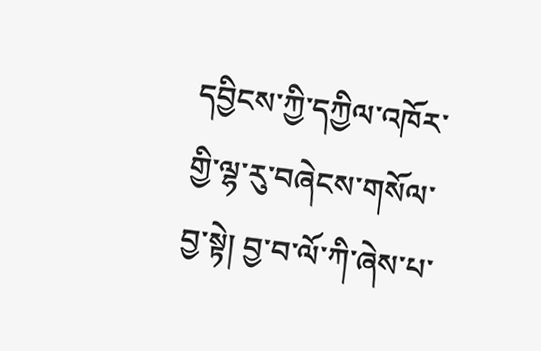དབྱིངས་ཀྱི་དཀྱིལ་འཁོར་གྱི་ལྷ་རུ་བཞེངས་གསོལ་བྱ་སྟེ། བྱ་བ་ལོ་ཀི་ཞེས་པ་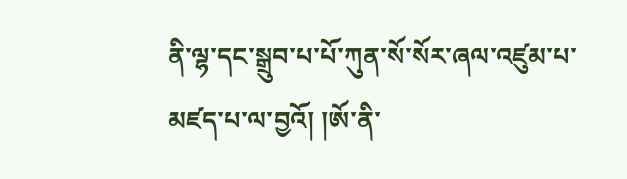ནི་ལྷ་དང་སྒྲུབ་པ་པོ་ཀུན་སོ་སོར་ཞལ་འཛུམ་པ་མཛད་པ་ལ་བྱའོ། །ཨོ་ནི་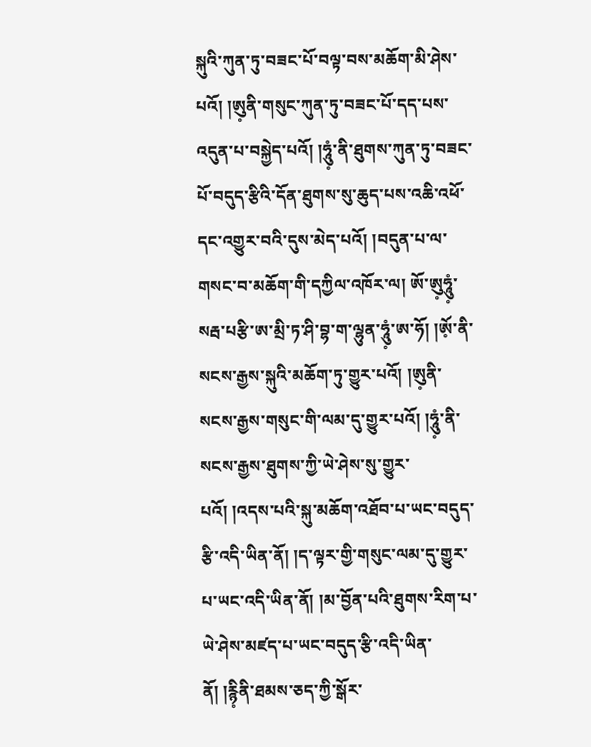སྐུའི་ཀུན་ཏུ་བཟང་པོ་བལྟ་བས་མཆོག་མི་ཤེས་པའོ། །ཨུ༷ནི་གསུང་ཀུན་ཏུ་བཟང་པོ་དད་པས་འདུན་པ་བསྐྱེད་པའོ། །ཧཱུཾ༷་ནི་ཐུགས་ཀུན་ཏུ་བཟང་པོ་བདུད་རྩིའི་དོན་ཐུགས་སུ་ཆུད་པས་འཆི་འཕོ་དང་འགྱུར་བའི་དུས་མེད་པའོ། །བདུན་པ་ལ་གསང་བ་མཆོག་གི་དཀྱིལ་འཁོར་ལ། ཨོ་ཨུ༷ཧཱུཾ༷་སརྦ་པརྩི་ཨ་མྲི་ཏ་ཤི་བྷ་ག་ལྷུན་ཧཱུཾ༷་ཨ་ཧོ། །ཨོ༷་ནི་སངས་རྒྱས་སྐུའི་མཆོག་ཏུ་གྱུར་པའོ། །ཨུ༷ནི་སངས་རྒྱས་གསུང་གི་ལམ་དུ་གྱུར་པའོ། །ཧཱུཾ༷་ནི་སངས་རྒྱས་ཐུགས་ཀྱི་ཡེ་ཤེས་སུ་གྱུར་པའོ། །འདས་པའི་སྐུ་མཆོག་འཐོབ་པ་ཡང་བདུད་རྩི་འདི་ཡིན་ནོ། །ད་ལྟར་གྱི་གསུང་ལམ་དུ་གྱུར་པ་ཡང་འདི་ཡིན་ནོ། །མ་བྱོན་པའི་ཐུགས་རིག་པ་ཡེ་ཤེས་མཛད་པ་ཡང་བདུད་རྩི་འདི་ཡིན་ནོ། །རྙི༷ནི་ཐམས་ཅད་ཀྱི་སྒོར་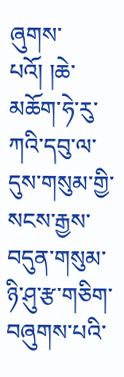ཞུགས་པའོ། །ཆེ་མཆོག་ཧེ་རུ་ཀའི་དབུ་ལ་དུས་གསུམ་གྱི་སངས་རྒྱས་བདུན་གསུམ་ཉི་ཤུ་རྩ་གཅིག་བཞུགས་པའི་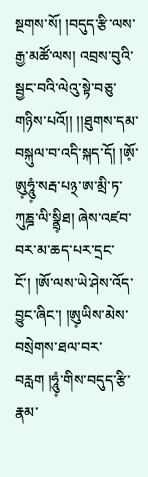སྔགས་སོ། །བདུད་རྩི་ལས་རྒྱ་མཚོ་ལས། འབྲས་བུའི་སྦྱང་བའི་ལེའུ་སྟེ་བཅུ་གཉིས་པའོ།། །།ཐུགས་དམ་བསྐུལ་བ་འདི་སྐད་དོ། །ཨོ༷་ཨུ༷ཧཱུཾ༷་སརྦ་པ྅་ཨ་མྲི་ཏ་ཀུཎྜ་ལི་སྣྲི༷ཐ། ཞེས་འཛབ་བར་མ་ཆད་པར་དྲང་ངོ་། །ཨོ་ལས་ཡེ་ཤེས་འོད་བྱུང་ཞིང་། །ཨུ༷ཡིས་མེས་བསྲེགས་ཐལ་བར་བརླག །ཧཱུཾ༷་གིས་བདུད་རྩི་རྣམ་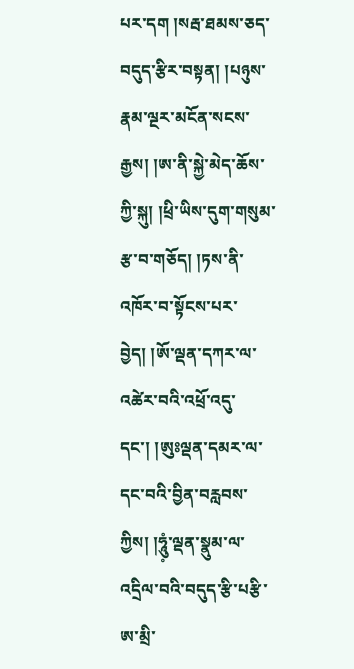པར་དག །སརྦ་ཐམས་ཅད་བདུད་རྩིར་བསྟན། །པཉུས་རྣམ་ལྔར་མངོན་སངས་རྒྱས། །ཨ་ནི་སྐྱེ་མེད་ཆོས་ཀྱི་སྐུ། །ཕྲི་ཡིས་དུག་གསུམ་རྩ་བ་གཅོད། །ཏས་ནི་འཁོར་བ་སྟོངས་པར་བྱེད། །ཨོ་ལྡན་དཀར་ལ་འཚེར་བའི་འཕྲོ་འདུ་དང་། །ཨུཿལྡན་དམར་ལ་དང་བའི་བྱིན་བརླབས་ཀྱིས། །ཧཱུཾ༷་ལྡན་སྣུམ་ལ་འདྲིལ་བའི་བདུད་རྩི་པརྩི་ཨ་མྲི་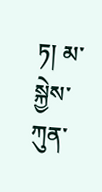ཏ། མ་སྐྱེས་ཀུན་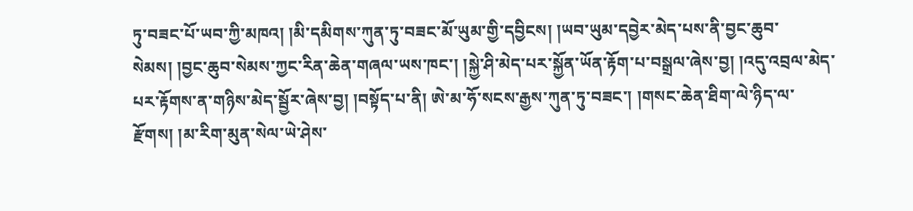ཏུ་བཟང་པོ་ཡབ་ཀྱི་མཁའ། །མི་དམིགས་ཀུན་ཏུ་བཟང་མོ་ཡུམ་གྱི་དབྱིངས། །ཡབ་ཡུམ་དབྱེར་མེད་པས་ནི་བྱང་ཆུབ་སེམས། །བྱང་ཆུབ་སེམས་ཀྱང་རིན་ཆེན་གཞལ་ཡས་ཁང་། །སྐྱེ་ཤི་མེད་པར་སྐྱོན་ཡོན་རྟོག་པ་བསྒྲལ་ཞེས་བྱ། །འདུ་འབྲལ་མེད་པར་རྟོགས་ན་གཉིས་མེད་སྦྱོར་ཞེས་བྱ། །བསྟོད་པ་ནི། ཨེ་མ་ཧོ་སངས་རྒྱས་ཀུན་ཏུ་བཟང་། །གསང་ཆེན་ཐིག་ལེ་ཉིད་ལ་རྫོགས། །མ་རིག་མུན་སེལ་ཡེ་ཤེས་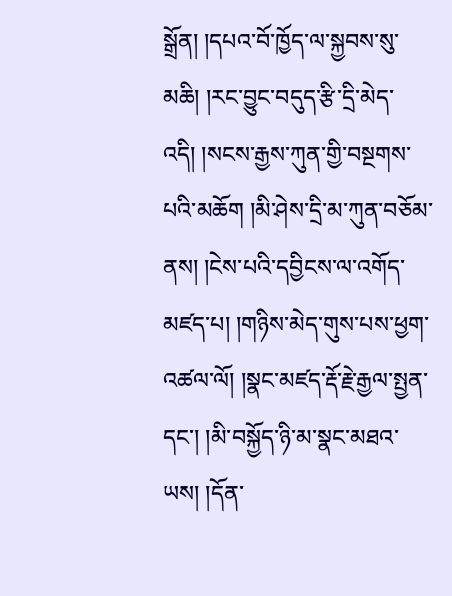སྒྲོན། །དཔའ་བོ་ཁྱོད་ལ་སྐྱབས་སུ་མཆི། །རང་བྱུང་བདུད་རྩི་དྲི་མེད་འདི། །སངས་རྒྱས་ཀུན་གྱི་བསྔགས་པའི་མཆོག །མི་ཤེས་དྲི་མ་ཀུན་བཅོམ་ནས། །ངེས་པའི་དབྱིངས་ལ་འགོད་མཛད་པ། །གཉིས་མེད་གུས་པས་ཕྱག་འཚལ་ལོ། །སྣང་མཛད་རྡོ་རྗེ་རྒྱལ་སྤྱན་དང་། །མི་བསྐྱོད་ཉི་མ་སྣང་མཐའ་ཡས། །དོན་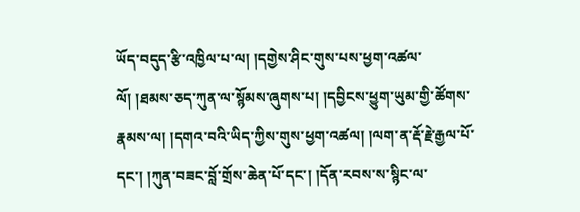ཡོད་བདུད་རྩི་འཁྱིལ་པ་ལ། །དགྱེས་ཤིང་གུས་པས་ཕྱག་འཚལ་ལོ། །ཐམས་ཅད་ཀུན་ལ་སྙོམས་ཞུགས་པ། །དབྱིངས་ཕྱུག་ཡུམ་གྱི་ཚོགས་རྣམས་ལ། །དགའ་བའི་ཡིད་ཀྱིས་གུས་ཕྱག་འཚལ། །ལག་ན་རྡོ་རྗེ་རྒྱལ་པོ་དང་། །ཀུན་བཟང་བློ་གྲོས་ཆེན་པོ་དང་། །དོན་རབས་ས་སྙིང་ལ་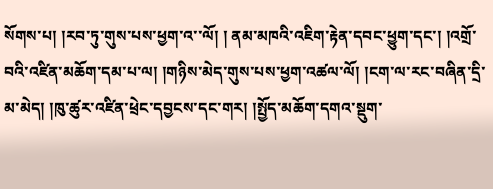སོགས་པ། །རབ་ཏུ་གུས་པས་ཕྱག་འ་་ལོ། ། ནམ་མཁའི་འཇིག་རྟེན་དབང་ཕྱུག་དང་། །འགྲོ་བའི་འཛིན་མཆོག་དམ་པ་ལ། །གཉིས་མེད་གུས་པས་ཕྱག་འཚལ་ལོ། །ངག་ལ་རང་བཞིན་དྲི་མ་མེད། །ཁུ་ཚུར་འཛིན་ཕྲེང་དབྱངས་དང་གར། །སྤྱོད་མཆོག་དགའ་སྡུག་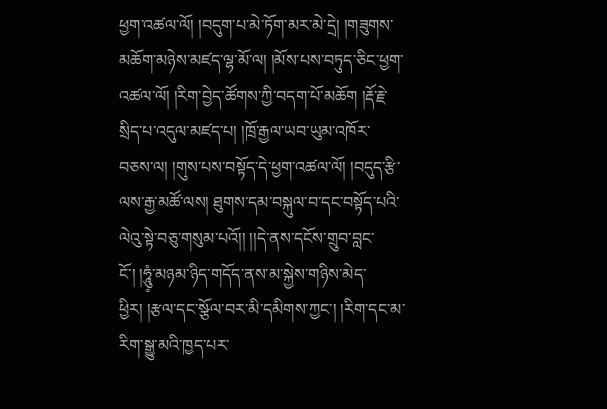ཕྱག་འཚལ་ལོ། །བདུག་པ་མེ་ཏོག་མར་མེ་དྲེ། །གཟུགས་མཆོག་མཉེས་མཛད་ལྷ་མོ་ལ། །མོས་པས་བཏུད་ཅིང་ཕྱག་འཚལ་ལོ། །རིག་བྱེད་ཚོགས་ཀྱི་བདག་པོ་མཆོག །རྡོ་རྗེ་སྲིད་པ་འདུལ་མཛད་པ། །ཁྲོ་རྒྱལ་ཡབ་ཡུམ་འཁོར་བཅས་ལ། །གུས་པས་བསྟོད་དེ་ཕྱག་འཚལ་ལོ། །བདུད་རྩི་ལས་རྒྱ་མཚོ་ལས། ཐུགས་དམ་བསྐུལ་བ་དང་བསྟོད་པའི་ལེའུ་སྟེ་བཅུ་གསུམ་པའོ།། །།དེ་ནས་དངོས་གྲུབ་བླང་ངོ་། །ཧཱུཾ༷་མཉམ་ཉིད་གདོད་ནས་མ་སྐྱེས་གཉིས་མེད་ཕྱིར། །རྩལ་དང་སྩོལ་བར་མི་དམིགས་ཀྱང་། །རིག་དང་མ་རིག་སྒྱུ་མའི་ཁྱད་པར་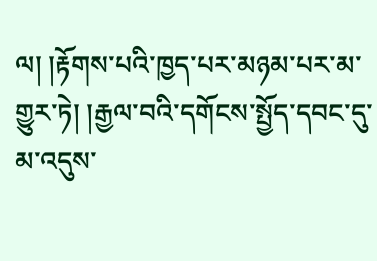ལ། །རྟོགས་པའི་ཁྱད་པར་མཉམ་པར་མ་གྱུར་ཏེ། །རྒྱལ་བའི་དགོངས་སྤྱོད་དབང་དུ་མ་འདུས་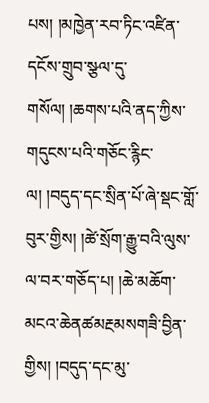པས། །མཁྱེན་རབ་ཏིང་འཛིན་དངོས་གྲུབ་སྩལ་དུ་གསོལ། །ཆགས་པའི་ནད་ཀྱིས་གདུངས་པའི་གཅོང་རྙིང་ལ། །བདུད་དང་སྲིན་པོ་ཞེ་སྡང་གློ་བུར་གྱིས། །ཚེ་སྲོག་རྒྱུ་བའི་ལུས་ལ་བར་གཅོད་པ། །ཆེ་མཆོག་མངའ་ཆེནཚམརྔམསགཟི་བྱིན་གྱིས། །བདུད་དང་མུ་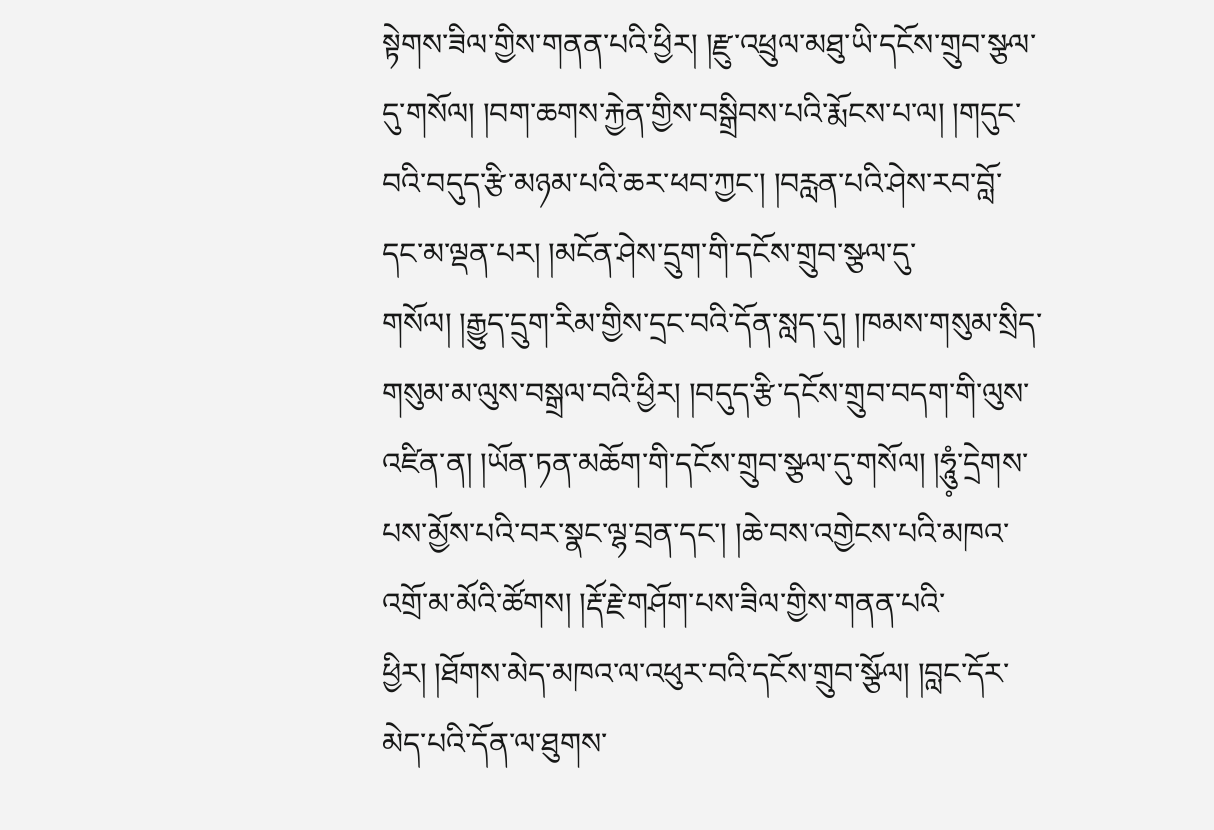སྟེགས་ཟིལ་གྱིས་གནན་པའི་ཕྱིར། །རྫུ་འཕྲུལ་མཐུ་ཡི་དངོས་གྲུབ་སྩལ་དུ་གསོལ། །བག་ཆགས་རྐྱེན་གྱིས་བསྒྲིབས་པའི་རྨོངས་པ་ལ། །གདུང་བའི་བདུད་རྩི་མཉམ་པའི་ཆར་ཕབ་ཀྱང་། །བརླན་པའི་ཤེས་རབ་བློ་དང་མ་ལྡན་པར། །མངོན་ཤེས་དྲུག་གི་དངོས་གྲུབ་སྩལ་དུ་གསོལ། །རྒྱུད་དྲུག་རིམ་གྱིས་དྲང་བའི་དོན་སླད་དུ། །ཁམས་གསུམ་སྲིད་གསུམ་མ་ལུས་བསྒྲལ་བའི་ཕྱིར། །བདུད་རྩི་དངོས་གྲུབ་བདག་གི་ལུས་འཛིན་ན། །ཡོན་ཏན་མཆོག་གི་དངོས་གྲུབ་སྩལ་དུ་གསོལ། །ཧཱུཾ༷་དྲེགས་པས་མྱོས་པའི་བར་སྣང་ལྷ་བྲན་དང་། །ཆེ་བས་འགྱེངས་པའི་མཁའ་འགྲོ་མ་མོའི་ཚོགས། །རྡོ་རྗེ་གཤོག་པས་ཟིལ་གྱིས་གནན་པའི་ཕྱིར། །ཐོགས་མེད་མཁའ་ལ་འཕུར་བའི་དངོས་གྲུབ་སྩོལ། །བླང་དོར་མེད་པའི་དོན་ལ་ཐུགས་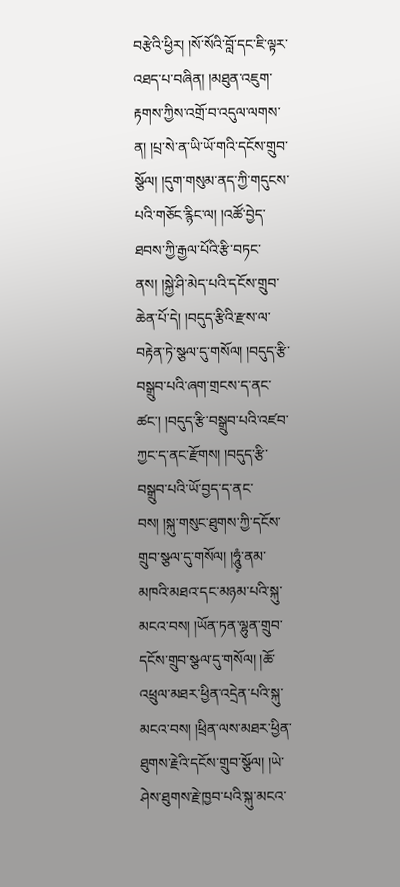བརྩེའི་ཕྱིར། །སོ་སོའི་བློ་དང་ཇི་ལྟར་འཐད་པ་བཞིན། །མཐུན་འཇུག་རྟགས་ཀྱིས་འགྲོ་བ་འདུལ་ལགས་ན། །པྲ་སེ་ན་ཡི་ཡོ་གའི་དངོས་གྲུབ་སྩོལ། །དུག་གསུམ་ནད་ཀྱི་གདུངས་པའི་གཅོང་རྙིང་ལ། །འཚོ་བྱེད་ཐབས་ཀྱི་རྒྱལ་པོའི་རྩི་བཏང་ནས། །སྐྱེ་ཤི་མེད་པའི་དངོས་གྲུབ་ཆེན་པོ་དེ། །བདུད་རྩིའི་རྫས་ལ་བརྟེན་ཏེ་སྩལ་དུ་གསོལ། །བདུད་རྩི་བསྒྲུབ་པའི་ཞག་གྲངས་ད་ནང་ཚང་། །བདུད་རྩི་བསྒྲུབ་པའི་འཛབ་ཀྱང་ད་ནང་རྫོགས། །བདུད་རྩི་བསྒྲུབ་པའི་ཡོ་བྱད་ད་ནང་བས། །སྐུ་གསུང་ཐུགས་ཀྱི་དངོས་གྲུབ་སྩལ་དུ་གསོལ། །ཧཱུཾ༷་ནམ་མཁའི་མཐའ་དང་མཉམ་པའི་སྐུ་མངའ་བས། །ཡོན་ཏན་ལྷུན་གྲུབ་དངོས་གྲུབ་སྩལ་དུ་གསོལ། །ཆོ་འཕྲུལ་མཐར་ཕྱིན་འདྲེན་པའི་སྐུ་མངའ་བས། །ཕྲིན་ལས་མཐར་ཕྱིན་ཐུགས་རྗེའི་དངོས་གྲུབ་སྩོལ། །ཡེ་ཤེས་ཐུགས་རྗེ་ཁྱབ་པའི་སྐུ་མངའ་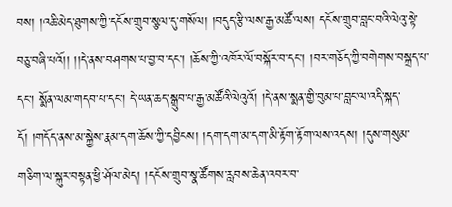བས། །འཆི་མེད་ཐུགས་ཀྱི་དངོས་གྲུབ་སྩལ་དུ་གསོལ། །བདུད་རྩི་ལས་རྒྱ་མཚོ་ལས། དངོས་གྲུབ་བླང་བའི་ལེའུ་སྟེ་བཅུ་བཞི་པའོ།། །།དེ་ནས་བཤགས་པ་བྱ་བ་དང་། །ཆོས་ཀྱི་འཁོར་ལོ་བསྐོར་བ་དང་། །བར་གཅོད་ཀྱི་བགེགས་བསྐྲད་པ་དང་། སྨོན་ལམ་གདབ་པ་དང་། དེ་ཡན་ཆད་སྒྲུབ་པ་རྒྱ་མཚོའི་ལེའུའོ། །དེ་ནས་སྨན་གྱི་བུམ་པ་བླང་ལ་འདི་སྐད་དོ། །གདོད་ནས་མ་སྐྱེས་རྣམ་དག་ཆོས་ཀྱི་དབྱིངས། །དག་དག་མ་དག་མི་རྟོག་རྟོག་ལས་འདས། །དུས་གསུམ་གཅིག་ལ་སྐུར་བསྟན་ཕྱི་ཤོལ་མེད། །དངོས་གྲུབ་སྣ་ཚོགས་རླབས་ཆེན་འབར་བ་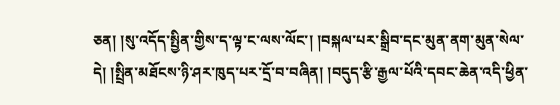ཅན། །སུ་འདོད་སྤྱིན་གྱིས་ད་ལྟ་ང་ལས་ལོང་། །བསྐལ་པར་སྒྲིབ་དང་མུན་ནག་མུན་སེལ་དེ། །སྤྲིན་མཐོངས་ཉི་ཤར་ཁུད་པར་དྲོ་བ་བཞིན། །བདུད་རྩི་རྒྱལ་པོའི་དབང་ཆེན་འདི་ཕྱིན་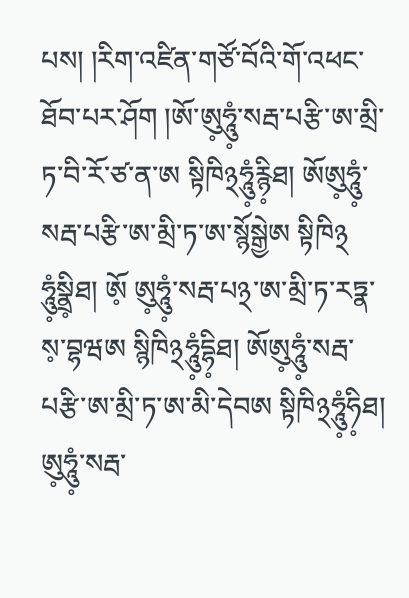པས། །རིག་འཛིན་གཙོ་བོའི་གོ་འཕང་ཐོབ་པར་ཤོག །ཨོ་ཨུ༷ཧཱུཾ༷་སརྦ་པརྩི་ཨ་མྲི་ཏ་བི་རོ་ཙ་ན་ཨ སྟིཁི྅ཧཱུཾ༷རྙི༷ཐ། ཨོཨུ༷ཧཱུཾ༷་སརྦ་པརྩི་ཨ་མྲི་ཏ་ཨ་སྙོསྒྱེཨ སྟིཁི྅ཧཱུཾ༷སྣྲི༷ཐ། ཨོ༷ ཨུ༷ཧཱུཾ༷་སརྦ་པ྅་ཨ་མྲི་ཏ་རཏྣ་ས༷་བྷཝཨ སྙིཁི྅ཧཱུཾ༷དྷི༷ཐ། ཨོཨུ༷ཧཱུཾ༷་སརྦ་པརྩི་ཨ་མྲི་ཏ་ཨ་མི་དེབཨ སྟིཁི྅ཧཱུཾ༷ཧི༷ཐ། ཨུ༷ཧཱུཾ༷་སརྦ་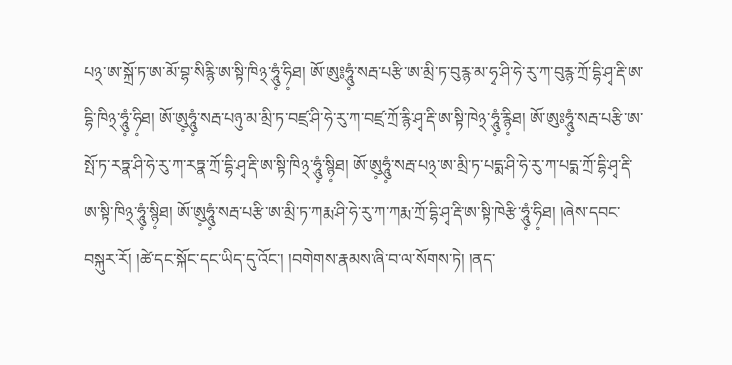པ྅་ཨ་སྐྲོ་ཏ་ཨ་མོ་བྷ་སིརྙི་ཨ་སྟི་ཁི྅་ཧཱུཾ༷་ཧི༷ཐ། ཨོ་ཨུ༔ཧཱུཾ༷་སརྦ་པརྩི་ཨ་མྲི་ཏ་བུརྙ་མ་ཧྭ་ཤི་ཧེ་རུ་ཀ་བུརྙ་ཀྲོ་དྷི་ཤྭ་རྡི་ཨ་དྷི་ཁི྅་ཧཱུཾ༷་ཧི༷ཐ། ཨོ་ཨུ༷ཧཱུཾ༷་སརྦ་པཉུ་མ་མྲི་ཏ་བཛྲ་ཤི་ཧེ་རུ་ཀ་བཛྲ་ཀྲོ་རྙི་ཤྭ་རྡི་ཨ་སྟི་ཁེ྅་ཧཱུཾ༷་རྙི༷ཐ། ཨོ་ཨུཿཧཱུཾ༷་སརྦ་པརྩི་ཨ་སྤོ་ཏ་རཏྣ་ཤི་ཧེ་རུ་ཀ་རཏྣ་ཀྲོ་དྷི་ཤྭ་རྡི་ཨ་སྟི་ཁི྅་ཧཱུཾ༷་སྙི༷ཐ། ཨོ་ཨུ༷ཧཱུཾ༷་སརྦ་པ྅་ཨ་མྲི་ཏ་པདྨ་ཤི་ཧེ་རུ་ཀ་པདྨ་ཀྲོ་དྷི་ཤྭ་རྡི་ཨ་སྟི་ཁི྅་ཧཱུཾ༷་སྙི༷ཐ། ཨོ་ཨུ༷ཧཱུཾ༷་སརྦ་པརྩི་ཨ་མྲི་ཏ་ཀརྨ་ཤི་ཧེ་རུ་ཀ་ཀརྨ་ཀྲོ་དྷི་ཤྭ་རྡི་ཨ་སྟི་ཁེརྩི་ཧཱུཾ༷་ཧི༷ཐ། །ཞེས་དབང་བསྐུར་རོ། །ཚེ་དང་སྐོང་དང་ཡིད་དུ་འོང་། །བགེགས་རྣམས་ཞི་བ་ལ་སོགས་ཏེ། །ནད་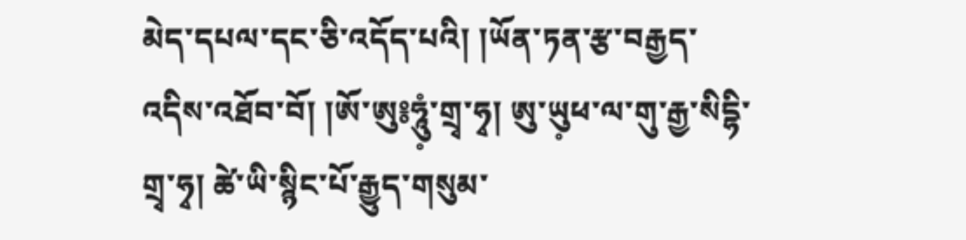མེད་དཔལ་དང་ཅི་འདོད་པའི། །ཡོན་ཏན་རྩ་བརྒྱད་འདིས་འཐོབ་བོ། །ཨོ་ཨུ༔ཧཱུཾ༷་གྲྭ་ཧྭ། ཨུ་ཡུ༷ཕ་ལ་གུ་རྒྱ་སིདྷི་གྲྭ་ཧྭ། ཚེ་ཡི་སྙིང་པོ་རྒྱུད་གསུམ་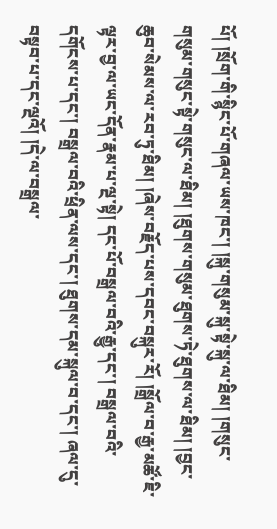པོ། །སྲོག་གི་སྙིང་པོ་གཞལ་ཡས་ཁང་། །སྐུ་གསུམ་སྐུ་སྟེ་སྐུ་ལ་ཐིམ། །གསུང་གསུམ་གསུང་སྟེ་གསུང་ལ་ཐིམ། །ཐུགས་གསུམ་ཐུགས་ཏེ་ཐུགས་ལ་ཐིམ། །བྱང་ཆུབ་སེམས་ལ་རབ་ཏུ་ཐིམ། །ཞེས་བརྗོད་པས་དབང་བསྐུར་རོ། །སྒྲོལ་བ་རྒྱ་མཚོ་ཇི་ལྟར་བྱ་ལ་ཡང་དོན་རྣམ་པ་ལྔ་སྟེ། དང་པོ་བསྒྲལ་བའི་རྒྱུ་དང་། བསྒྲལ་བའི་དགོངས་པ་དང་། བསྒྲལ་བའི་ཕྲིན་ལས་དང་། ཐུགས་དམ་སྐུལ་བ་དང་། ཞལ་དུ་བསྟབ་པ་དང་ལྔའོ། །དེ་ལ་བསྒྲལ་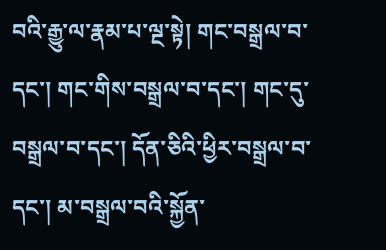བའི་རྒྱུ་ལ་རྣམ་པ་ལྔ་སྟེ། གང་བསྒྲལ་བ་དང་། གང་གིས་བསྒྲལ་བ་དང་། གང་དུ་བསྒྲལ་བ་དང་། དོན་ཅིའི་ཕྱིར་བསྒྲལ་བ་དང་། མ་བསྒྲལ་བའི་སྐྱོན་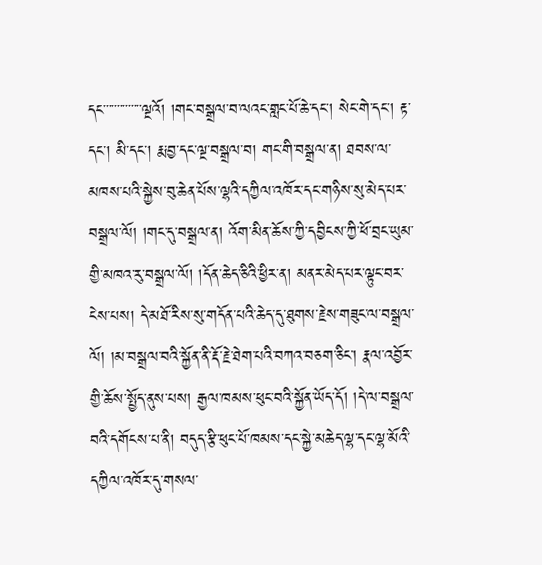དང་་་་་་་་་་་་་་ལྔའོ། །གང་བསྒྲལ་བ་ལའང་གླང་པོ་ཆེ་དང་། སེང་གེ་དང་། རྟ་དང་། མི་དང་། རྨ་བྱ་དང་ལྔ་བསྒྲལ་བ། གང་གི་བསྒྲལ་ན། ཐབས་ལ་མཁས་པའི་སྐྱེས་བུ་ཆེན་པོས་ལྷའི་དཀྱིལ་འཁོར་དང་གཉིས་སུ་མེད་པར་བསྒྲལ་ལོ། །གང་དུ་བསྒྲལ་ན། འོག་མིན་ཆོས་ཀྱི་དབྱིངས་ཀྱི་ཕོ་བྲང་ཡུམ་གྱི་མཁའ་རུ་བསྒྲལ་ལོ། །དོན་ཆེད་ཅིའི་ཕྱིར་ན། མནར་མེད་པར་ལྟུང་བར་ངེས་པས། དེ་མཐོ་རིས་སུ་གདོན་པའི་ཆེད་དུ་ཐུགས་རྗེས་གཟུང་ལ་བསྒྲལ་ལོ། །མ་བསྒྲལ་བའི་སྐྱོན་ནི་རྡོ་རྗེ་ཐེག་པའི་བཀའ་བཅག་ཅིང་། རྣལ་འབྱོར་གྱི་ཆོས་སྤྱོད་ནུས་པས། རྒྱལ་ཁམས་ཕུང་བའི་སྐྱོན་ཡོད་དོ། །དེ་ལ་བསྒྲལ་བའི་དགོངས་པ་ནི། བདུད་རྩི་ཕུང་པོ་ཁམས་དང་སྐྱེ་མཆེད་ལྷ་དང་ལྷ་མོའི་དཀྱིལ་འཁོར་དུ་གསལ་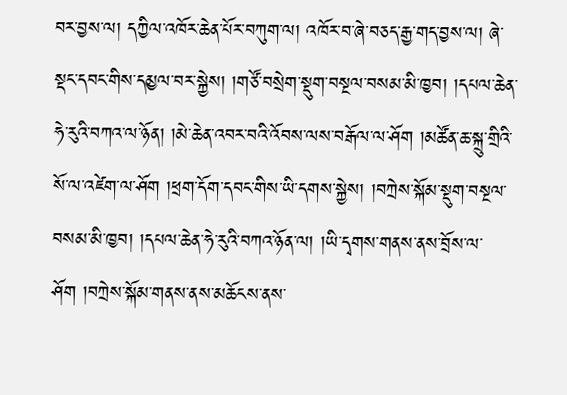བར་བྱས་ལ། དཀྱིལ་འཁོར་ཆེན་པོར་བཀུག་ལ། འཁོར་བ་ཞེ་བཅད་རྒྱ་གད་བྱས་ལ། ཞེ་སྡང་དབང་གིས་དམྱལ་བར་སྐྱེས། །གཙོ་བསྲེག་སྡུག་བསྔལ་བསམ་མི་ཁྱབ། །དཔལ་ཆེན་ཧེ་རུའི་བཀའ་ལ་ཉོན། །མེ་ཆེན་འབར་བའི་འོབས་ལས་བརྒོལ་ལ་ཤོག །མཚོན་ཆ་སྐྲུ་གྲིའི་སོ་ལ་འཛེག་ལ་ཤོག །ཕྲག་དོག་དབང་གིས་ཡི་དགས་སྐྱེས། །བཀྲེས་སྐོམ་སྡུག་བསྔལ་བསམ་མི་ཁྱབ། །དཔལ་ཆེན་ཧེ་རུའི་བཀའ་ཉོན་ལ། །ཡི་དྭགས་གནས་ནས་བྲོས་ལ་ཤོག །བཀྲེས་སྐོམ་གནས་ནས་མཆོངས་ནས་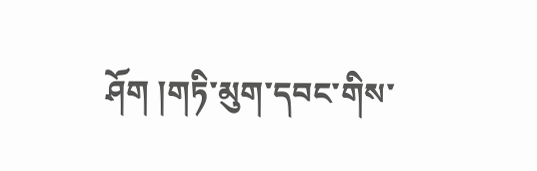ཤོག །གཏི་མུག་དབང་གིས་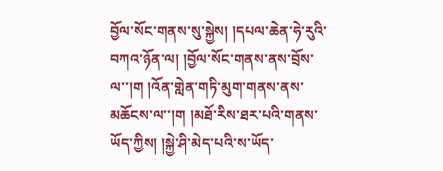བྱོལ་སོང་གནས་སུ་སྐྱེས། །དཔལ་ཆེན་ཧེ་རུའི་བཀའ་ཉོན་ལ། །བྱོལ་སོང་གནས་ནས་བྲོས་ལ་་།ག །འོན་གླེན་གཏི་མུག་གནས་ནས་མཆོངས་ལ་་།ག །མཐོ་རིས་ཐར་པའི་གནས་ཡོད་ཀྱིས། །སྐྱེ་ཤི་མེད་པའི་ས་ཡོད་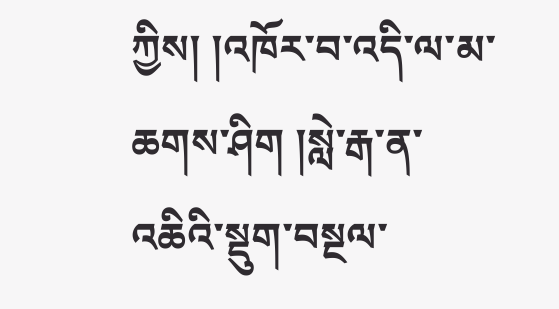ཀྱིས། །འཁོར་བ་འདི་ལ་མ་ཆགས་ཤིག །སླེ་རྒ་ན་འཆིའི་སྡུག་བསྔལ་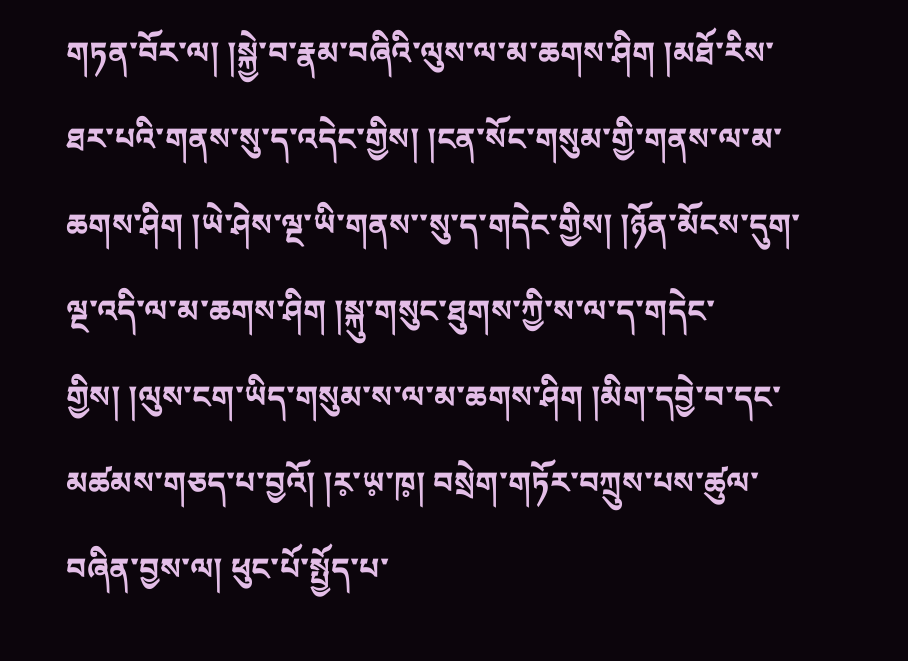གཏན་བོར་ལ། །སྐྱེ་བ་རྣམ་བཞིའི་ལུས་ལ་མ་ཆགས་ཤིག །མཐོ་རིས་ཐར་པའི་གནས་སུ་ད་འདེང་གྱིས། །ངན་སོང་གསུམ་གྱི་གནས་ལ་མ་ཆགས་ཤིག །ཡེ་ཤེས་ལྔ་ཡི་གནས་་སུ་ད་གདེང་གྱིས། །ཉོན་མོངས་དུག་ལྔ་འདི་ལ་མ་ཆགས་ཤིག །སྐུ་གསུང་ཐུགས་ཀྱི་ས་ལ་ད་གདེང་གྱིས། །ལུས་ངག་ཡིད་གསུམ་ས་ལ་མ་ཆགས་ཤིག །མིག་དབྱེ་བ་དང་མཚམས་གཅད་པ་བྱའོ། །ར༷་ཡ༷་ཁ༷། བསྲེག་གཏོར་བཀྲུས་པས་ཚུལ་བཞིན་བྱས་ལ། ཕུང་པོ་སྤྱོད་པ་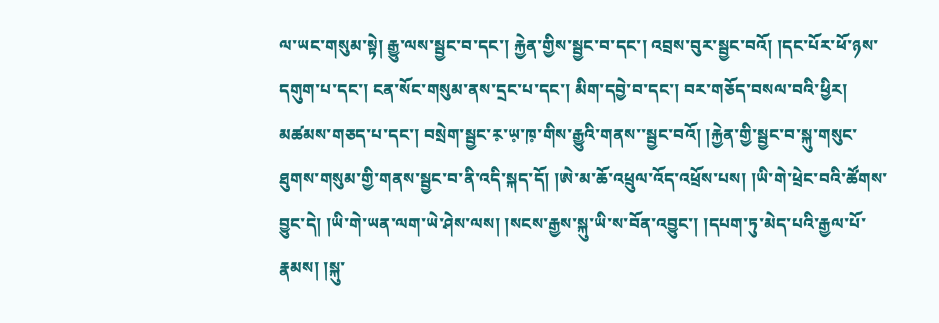ལ་ཡང་གསུམ་སྟེ། རྒྱུ་ལས་སྦྱང་བ་དང་། རྐྱེན་གྱིས་སྦྱང་བ་དང་། འབྲས་བུར་སྦྱང་བའོ། །དང་པོར་ཕོ་ཉས་དགུག་པ་དང་། ངན་སོང་གསུམ་ནས་དྲང་པ་དང་། མིག་དབྱེ་བ་དང་། བར་གཅོད་བསལ་བའི་ཕྱིར། མཚམས་གཅད་པ་དང་། བསྲེག་སྦྱང་ར༷་ཡ༷་ཁ༷་གིས་རྒྱུའི་གནས་་སྦྱང་བའོ། །རྐྱེན་གྱི་སྦྱང་བ་སྐུ་གསུང་ཐུགས་གསུམ་གྱི་གནས་སྦྱང་བ་ནི་འདི་སྐད་དོ། །ཨེ་མ་ཆོ་འཕྲུལ་འོད་འཕྲོས་པས། །ཡི་གེ་ཕྲེང་བའི་ཚོགས་བྱུང་དེ། །ཡི་གེ་ཡན་ལག་ཡེ་ཤེས་ལས། །སངས་རྒྱས་སྐུ་ཡི་ས་བོན་འབྱུང་། །དཔག་ཏུ་མེད་པའི་རྒྱལ་པོ་རྣམས། །སྐུ་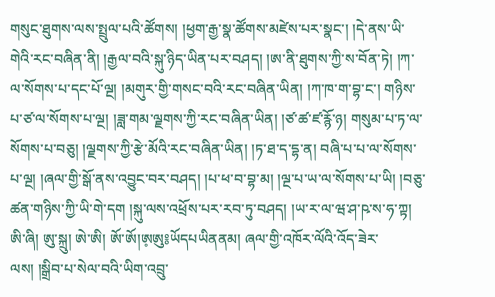གསུང་ཐུགས་ལས་སྤྲུལ་པའི་ཚོགས། །ཕྱག་རྒྱ་སྣ་ཚོགས་མཛེས་པར་སྣང་། །དེ་ནས་ཡི་གེའི་རང་བཞིན་ནི། །རྒྱལ་བའི་སྐུ་ཉིད་ཡིན་པར་བཤད། །ཨ་ནི་ཐུགས་ཀྱི་ས་བོན་ཏེ། །ཀ་ལ་སོགས་པ་དང་པོ་ལྔ། །མགུར་གྱི་གསང་བའི་རང་བཞིན་ཡིན། །ཀ་ཁ་ག་བྷ་ང་། གཉིས་པ་ཙ་ལ་སོགས་པ་ལྔ། །ཟླ་གམ་ལྗགས་ཀྱི་རང་བཞིན་ཡིན། །ཙ་ཚ་ཛ་རྙོ་ཉ། གསུམ་པ་ཏ་ལ་སོགས་པ་བཅུ། །ལྗགས་ཀྱི་རྩེ་མོའི་རང་བཞིན་ཡིན། །ཏ་ཐ་ད་དྷ་ན། བཞི་པ་པ་ལ་སོགས་པ་ལྔ། །ཞལ་གྱི་སྒོ་ནས་འབྱུང་བར་བཤད། །པ་ཕ་བ་བྷ་མ། །ལྔ་པ་ཡ་ལ་སོགས་པ་ཡི། །བཅུ་ཚན་གཉིས་ཀྱི་ཡི་གེ་དག །སྐུ་ལས་འཕྲོས་པར་རབ་ཏུ་བཤད། །ཡ་ར་ལ་ཝ་ཤ་ཥ་ས་ཧ་ཀྟ། ཨི་ཞི། ཨུ་སྐྲུ། ཨེ་ཨི། ཨོ་ཨོ།ཨ༷ཨུ༔ཡོདཔཡིནནམ། ཞལ་གྱི་འཁོར་ལོའི་འོད་ཟེར་ལས། །སྒྲིབ་པ་སེལ་བའི་ཡིག་འབྲུ་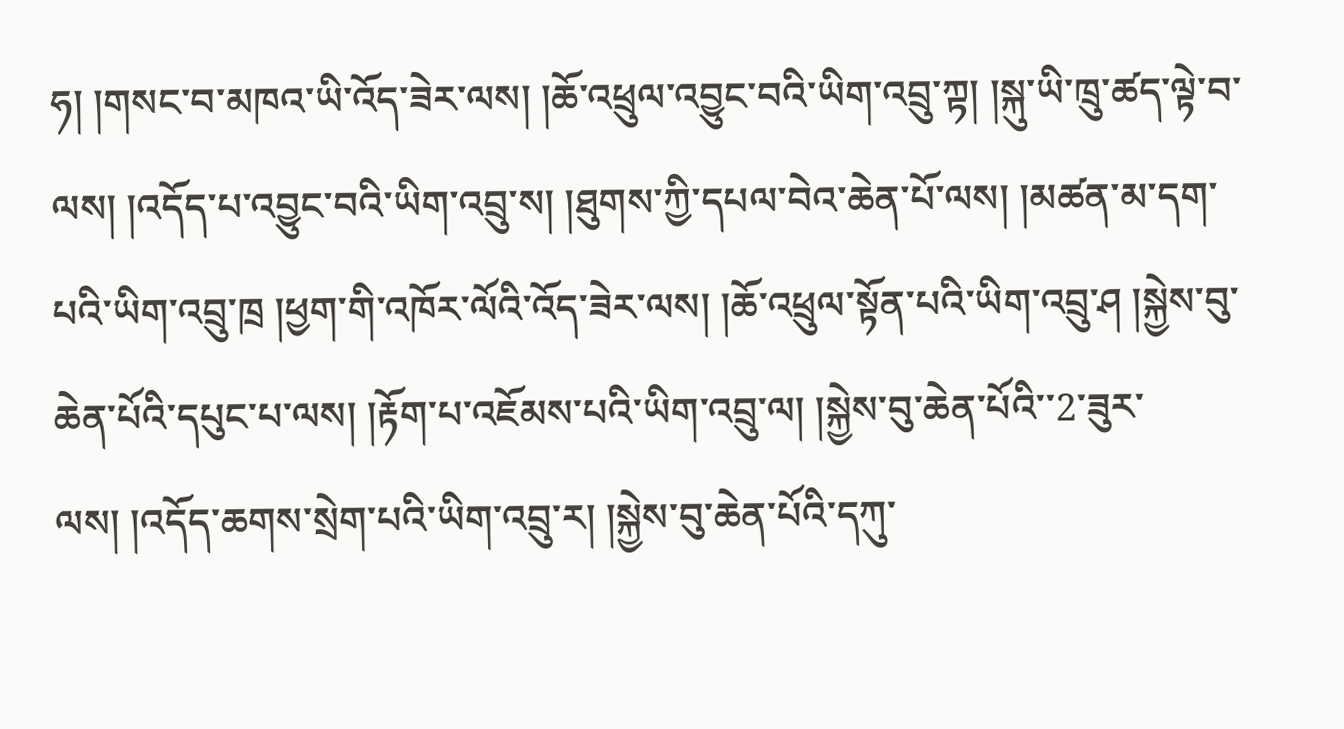ཧ། །གསང་བ་མཁའ་ཡི་འོད་ཟེར་ལས། །ཆོ་འཕྲུལ་འབྱུང་བའི་ཡིག་འབྲུ་ཀྟ། །སྐུ་ཡི་ཁྲུ་ཚད་ལྟེ་བ་ལས། །འདོད་པ་འབྱུང་བའི་ཡིག་འབྲུ་ས། །ཐུགས་ཀྱི་དཔལ་བེའ་ཆེན་པོ་ལས། །མཚན་མ་དག་པའི་ཡིག་འབྲུ་ཁྲ །ཕྱག་གི་འཁོར་ལོའི་འོད་ཟེར་ལས། །ཆོ་འཕྲུལ་སྟོན་པའི་ཡིག་འབྲུ་ཤ །སྐྱེས་བུ་ཆེན་པོའི་དཔུང་པ་ལས། །རྟོག་པ་འཇོམས་པའི་ཡིག་འབྲུ་ལ། །སྐྱེས་བུ་ཆེན་པོའི་་2་ཟུར་ལས། །འདོད་ཆགས་སྲེག་པའི་ཡིག་འབྲུ་ར། །སྐྱེས་བུ་ཆེན་པོའི་དཀུ་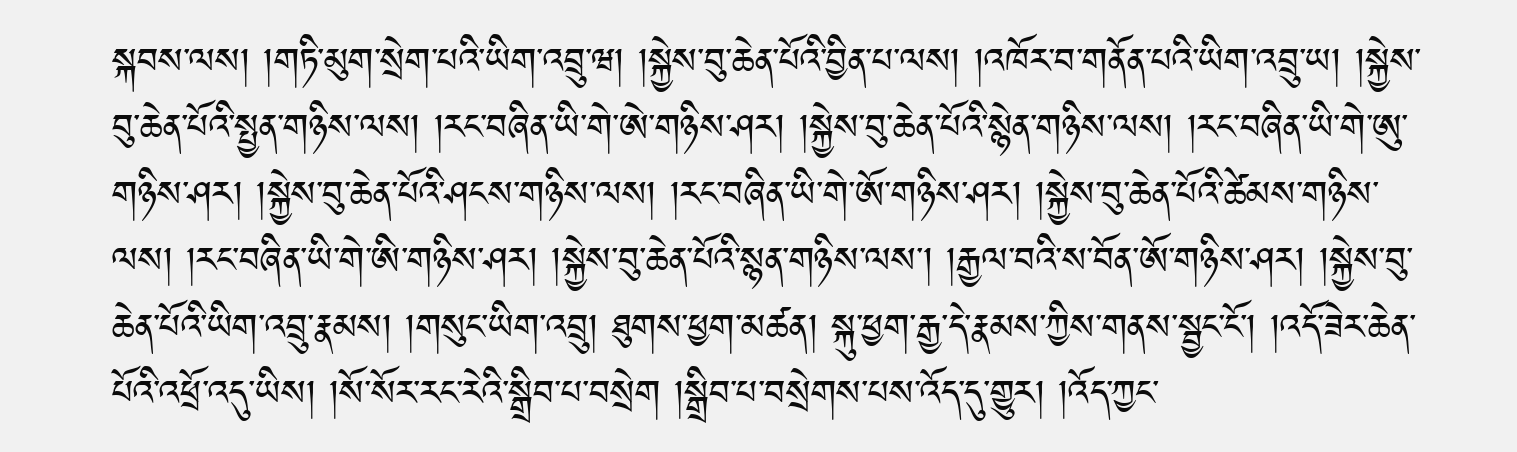སྐབས་ལས། །གཏི་མུག་སྲེག་པའི་ཡིག་འབྲུ་ཝ། །སྐྱེས་བུ་ཆེན་པོའི་བྱིན་པ་ལས། །འཁོར་བ་གནོན་པའི་ཡིག་འབྲུ་ཡ། །སྐྱེས་བུ་ཆེན་པོའི་སྤྱན་གཉིས་ལས། །རང་བཞིན་ཡི་གེ་ཨེ་གཉིས་ཤར། །སྐྱེས་བུ་ཆེན་པོའི་སྙེན་གཉིས་ལས། །རང་བཞིན་ཡི་གེ་ཨུ་གཉིས་ཤར། །སྐྱེས་བུ་ཆེན་པོའི་ཤངས་གཉིས་ལས། །རང་བཞིན་ཡི་གེ་ཨོ་གཉིས་ཤར། །སྐྱེས་བུ་ཆེན་པོའི་ཚེམས་གཉིས་ལས། །རང་བཞིན་ཡི་གེ་ཨི་གཉིས་ཤར། །སྐྱེས་བུ་ཆེན་པོའི་སྙན་གཉིས་ལས་། །རྒྱལ་བའི་ས་བོན་ཨོ་གཉིས་ཤར། །སྐྱེས་བུ་ཆེན་པོའི་ཡིག་འབྲུ་རྣམས། །གསུང་ཡིག་འབྲུ། ཐུགས་ཕྱག་མཚན། སྐུ་ཕྱག་རྒྱ་དེ་རྣམས་ཀྱིས་གནས་སྦྱང་ངོ་། །འདོ་ཟེར་ཆེན་པོའི་འཕྲོ་འདུ་ཡིས། །སོ་སོར་རང་རེའི་སྒྲིབ་པ་བསྲེག །སྒྲིབ་པ་བསྲེགས་པས་འོད་དུ་གྱུར། །འོད་ཀྱང་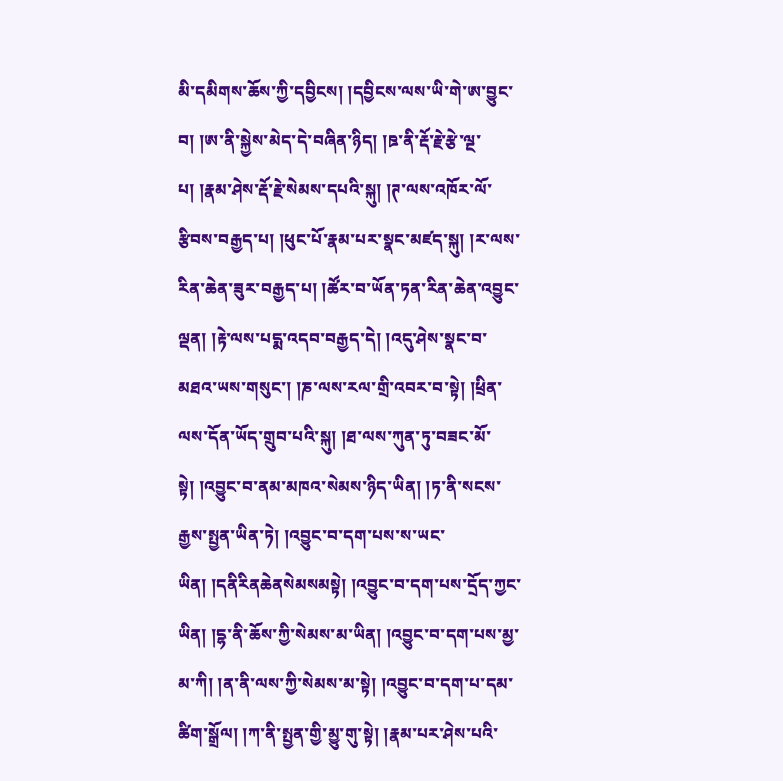མི་དམིགས་ཆོས་ཀྱི་དབྱིངས། །དབྱིངས་ལས་ཡི་གེ་ཨ་བྱུང་བ། །ཨ་ནི་སྐྱེས་མེད་དེ་བཞིན་ཉིད། །ཋ་ནི་རྡོ་རྗེ་རྩེ་ལྔ་པ། །རྣམ་ཤེས་རྡོ་རྗེ་སེམས་དཔའི་སྐུ། །ཊ་ལས་འཁོར་ལོ་རྩིབས་བརྒྱད་པ། །ཕུང་པོ་རྣམ་པར་སྣང་མཛད་སྐུ། །ར་ལས་རིན་ཆེན་ཟུར་བརྒྱད་པ། །ཚོར་བ་ཡོན་ཏན་རིན་ཆེན་འབྱུང་ལྡན། །རྟེ་ལས་པདྨ་འདབ་བརྒྱད་དེ། །འདུ་ཤེས་སྣང་བ་མཐའ་ཡས་གསུང་། །ཎ་ལས་རལ་གྲི་འབར་བ་སྟེ། །ཕྲིན་ལས་དོན་ཡོད་གྲུབ་པའི་སྐུ། །ཐ་ལས་ཀུན་ཏུ་བཟང་མོ་སྟེ། །འབྱུང་བ་ནམ་མཁའ་སེམས་ཉིད་ཡིན། །ཏ་ནི་སངས་རྒྱས་སྤྱན་ཡིན་ཏེ། །འབྱུང་བ་དག་པས་ས་ཡང་ཡིན། །དནིརིནཆེནསེམསམསྟེ། །འབྱུང་བ་དག་པས་དྲོད་ཀྱང་ཡིན། །དྷ་ནི་ཆོས་ཀྱི་སེམས་མ་ཡིན། །འབྱུང་བ་དག་པས་མྱ་མ་ཀི། །ན་ནི་ལས་ཀྱི་སེམས་མ་སྟེ། །འབྱུང་བ་དག་པ་དམ་ཚིག་སྒྲོལ། །ཀ་ནི་སྤྱན་གྱི་མྱུ་གུ་སྟེ། །རྣམ་པར་ཤེས་པའི་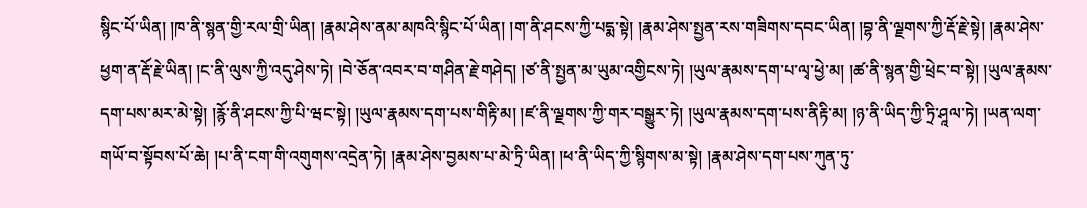སྙིང་པོ་ཡིན། །ཁ་ནི་སྙན་གྱི་རལ་གྲི་ཡིན། །རྣམ་ཤེས་ནམ་མཁའི་སྙིང་པོ་ཡིན། །ག་ནི་ཤངས་ཀྱི་པདྨ་སྟེ། །རྣམ་ཤེས་སྤྱན་རས་གཟིགས་དབང་ཡིན། །བྷ་ནི་ལྗགས་ཀྱི་རྡོ་རྗེ་སྟེ། །རྣམ་ཤེས་ཕྱག་ན་རྡོ་རྗེ་ཡིན། །ང་ནི་ལུས་ཀྱི་འདུ་ཤེས་ཏེ། །བེ་ཅོན་འབར་བ་གཤིན་རྗེ་གཤེད། །ཙ་ནི་སྤྱན་མ་ཡུམ་འགྱིངས་ཏེ། །ཡུལ་རྣམས་དག་པ་ལྭ་ཕྱེ་མ། །ཚ་ནི་སྙན་གྱི་ཕྲེང་བ་སྟེ། །ཡུལ་རྣམས་དག་པས་མར་མེ་སྟེ། །རྙོ་ནི་ཤངས་ཀྱི་པི་ཝང་སྟེ། །ཡུལ་རྣམས་དག་པས་གིརྟི་མ། །ཛ་ནི་ལྗགས་ཀྱི་གར་བསྒྱུར་ཏེ། །ཡུལ་རྣམས་དག་པས་ནིརྟི་མ། །ཉ་ནི་ཡིད་ཀྱི་ཏྲི་ཤཱལ་ཏེ། །ཡན་ལག་གཡོ་བ་སྟོབས་པོ་ཆེ། །པ་ནི་ངག་གི་འགུགས་འདྲེན་ཏེ། །རྣམ་ཤེས་བྱམས་པ་མེ་ཏྲི་ཡིན། །ཕ་ནི་ཡིད་ཀྱི་སྙིགས་མ་སྟེ། །རྣམ་ཤེས་དག་པས་ཀུན་ཏུ་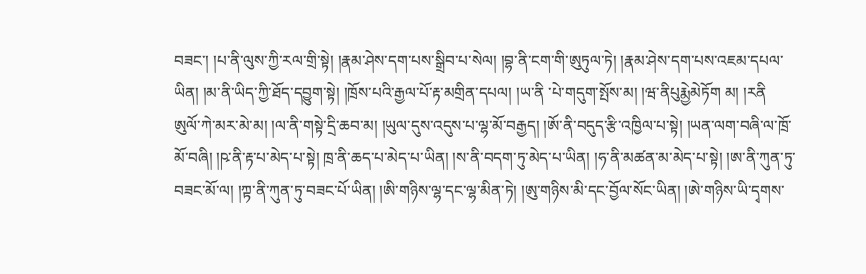བཟང་། །པ་ནི་ལུས་ཀྱི་རལ་གྲི་སྟེ། །རྣམ་ཤེས་དག་པས་སྒྲིབ་པ་སེལ། །བྷ་ནི་ངག་གི་ཨུཏུལ་ཏེ། །རྣམ་ཤེས་དག་པས་འཇམ་དཔལ་ཡིན། །མ་ནི་ཡིད་ཀྱི་ཐོད་དབྱུག་སྟེ། །ཁྲོས་པའི་རྒྱལ་པོ་རྟ་མགྲིན་དཔལ། །ཡ་ནི ་པེ་གདུག་སྤོས་མ། །ཝ་ནིཔུརྨྱེམེཏོག མ། །རནི ཨུལོ་ཀེ་མར་མེ་མ། །ལ་ནི་གསྟེ་དྲི་ཆབ་མ། །ཡུལ་དུས་འདུས་པ་ལྷ་མོ་བརྒྱད། །ཨོ་ནི་བདུད་རྩི་འཁྱིལ་པ་སྟེ། །ཡན་ལག་བཞི་ལ་ཁྲོ་མོ་བཞི། །ཥ་ནི་རྟ་པ་མེད་པ་སྟེ། ཁྲ་ནི་ཆད་པ་མེད་པ་ཡིན། །ས་ནི་བདག་ཏུ་མེད་པ་ཡིན། །ཧ་ནི་མཚན་མ་མེད་པ་སྟེ། །ཨ་ནི་ཀུན་ཏུ་བཟང་མོ་ལ། །ཀྟ་ནི་ཀུན་ཏུ་བཟང་པོ་ཡིན། །ཨི་གཉིས་ལྷ་དང་ལྷ་མིན་ཏེ། །ཨུ་གཉིས་མི་དང་བྱོལ་སོང་ཡིན། །ཨེ་གཉིས་ཡི་དྭགས་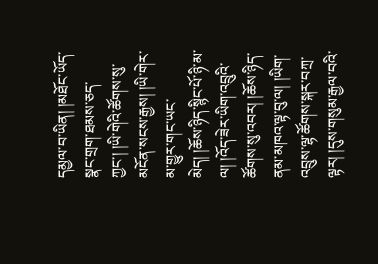དམྱལ་བ་ཡིན། །མཐོང་ཡོད་སྣང་གྲག་ཐམས་ཅད་ཀྱང་། །ཡི་གེའི་ཚོགས་སུ་མངོན་སངས་རྒྱས། །ཡི་གེར་མ་གྱུར་གང་ཡང་མེད། །ཆོས་ཉིད་སྙིང་པོ་ཉི་མ་ལ། །འོད་ཟེར་ཡིག་འབྲུའི་ཚོགས་སུ་འབར། །ཆོས་ཉིད་ནམ་མཁའ་ལྟ་བུ་ལ། །ཡིག་འབྲུས་ལྷ་ཚོགས་སྐར་བཀྲ་ལྟར། །དུས་གསུམ་རྒྱལ་བའི་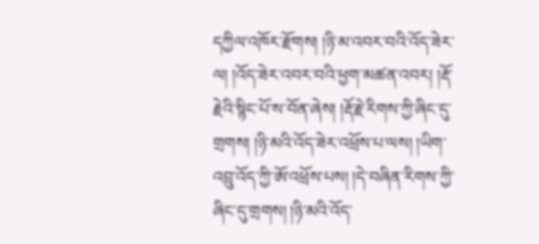དཀྱིལ་འཁོར་རྫོགས། །ཉི་མ་འབར་བའི་འོད་ཟེར་ལ། །འོད་ཟེར་འབར་བའི་ཕྱག་མཚན་འབར། །རྡོ་རྗེའི་སྙིང་པོ་ས་བོན་ཞེས། །རྡོ་རྗེ་རིགས་ཀྱི་ཞིང་དུ་གྲགས། །ཉི་མའི་འོད་ཟེར་འཕྲོས་པ་ལས། །ཡིག་འབྲུ་འོད་ཀྱི་ཨོ་འཕྲོས་པས། །དེ་བཞིན་རིགས་ཀྱི་ཞིང་དུ་གྲགས། །ཉི་མའི་འོད་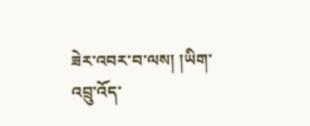ཟེར་འབར་བ་ལས། །ཡིག་འབྲུ་འོད་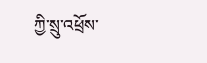ཀྱི་སྲུ་འཕྲོས་